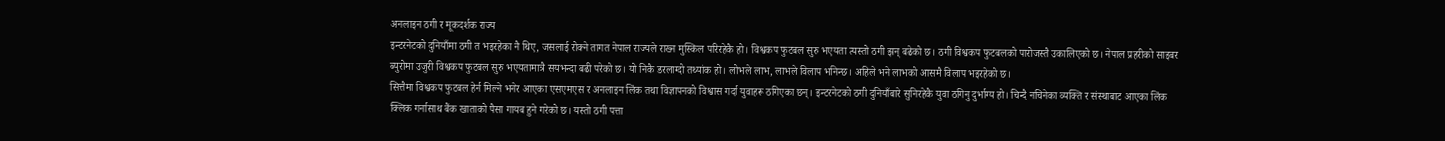अनलाइन ठगी र मूकदर्शक राज्य
इन्टरनेटको दुनियाँमा ठगी त भइरहेका नै थिए, जसलाई रोक्ने तागत नेपाल राज्यले राख्न मुस्किल परिरहेकै हो। विश्वकप फुटबल सुरु भएयता त्यस्तो ठगी झन् बढेको छ। ठगी विश्वकप फुटबलको पारोजस्तै उकालिएको छ। नेपाल प्रहरीको साइबर ब्युरोमा उजुरी विश्वकप फुटबल सुरु भएयतामात्रै सयभन्दा बढी परेको छ। यो निकै डरलाग्दो तथ्यांक हो। लोभले लाभ, लाभले विलाप भनिन्छ। अहिले भने लाभको आसमै विलाप भइरहेको छ।
सित्तैमा विश्वकप फुटबल हेर्न मिल्ने भनेर आएका एसएमएस र अनलाइन लिंक तथा विज्ञापनको विश्वास गर्दा युवाहरू ठगिएका छन्। इन्टरनेटको ठगी दुनियाँबारे सुनिरहेकै युवा ठगिनु दुर्भाग्य हो। चिन्दै नचिनेका व्यक्ति र संस्थाबाट आएका लिंक क्लिक गर्नासाथ बैंक खाताको पैसा गायब हुने गरेको छ। यस्तो ठगी पत्ता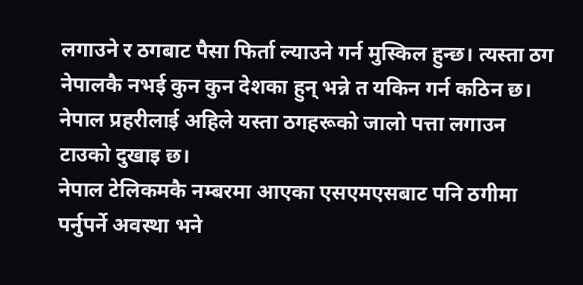लगाउने र ठगबाट पैसा फिर्ता ल्याउने गर्न मुस्किल हुन्छ। त्यस्ता ठग नेपालकै नभई कुन कुन देशका हुन् भन्ने त यकिन गर्न कठिन छ। नेपाल प्रहरीलाई अहिले यस्ता ठगहरूको जालो पत्ता लगाउन टाउको दुखाइ छ।
नेपाल टेलिकमकै नम्बरमा आएका एसएमएसबाट पनि ठगीमा पर्नुपर्ने अवस्था भने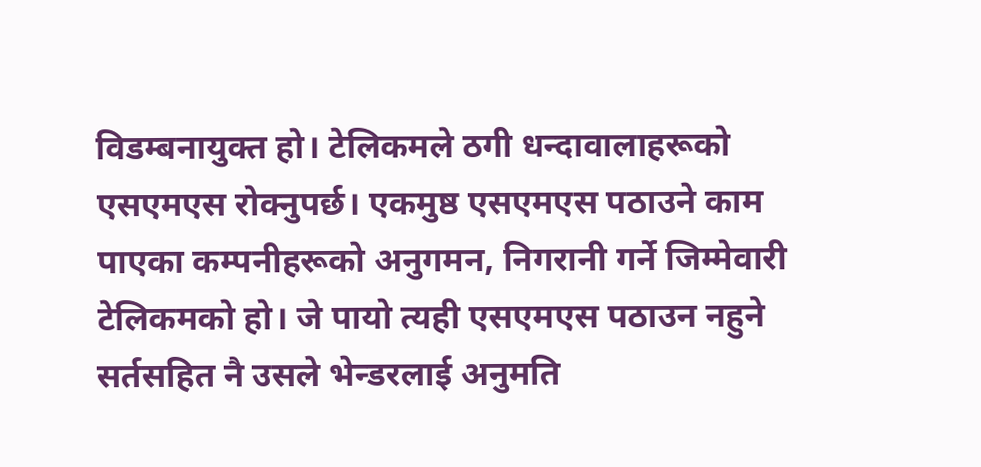विडम्बनायुक्त हो। टेलिकमले ठगी धन्दावालाहरूको एसएमएस रोक्नुपर्छ। एकमुष्ठ एसएमएस पठाउने काम पाएका कम्पनीहरूको अनुगमन, निगरानी गर्ने जिम्मेवारी टेलिकमको हो। जे पायो त्यही एसएमएस पठाउन नहुने सर्तसहित नै उसले भेन्डरलाई अनुमति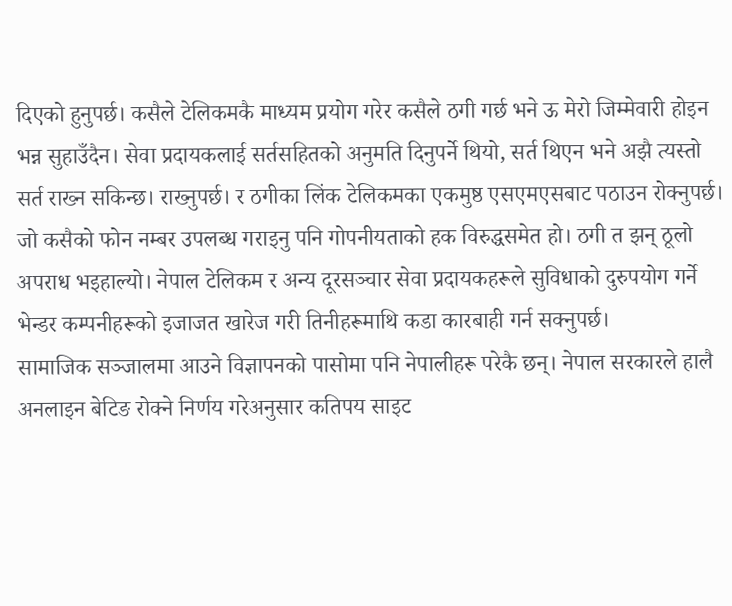दिएको हुनुपर्छ। कसैले टेलिकमकै माध्यम प्रयोग गरेर कसैले ठगी गर्छ भने ऊ मेरो जिम्मेवारी होइन भन्न सुहाउँदैन। सेवा प्रदायकलाई सर्तसहितको अनुमति दिनुपर्ने थियो, सर्त थिएन भने अझै त्यस्तो सर्त राख्न सकिन्छ। राख्नुपर्छ। र ठगीका लिंक टेलिकमका एकमुष्ठ एसएमएसबाट पठाउन रोक्नुपर्छ। जो कसैको फोन नम्बर उपलब्ध गराइनु पनि गोपनीयताको हक विरुद्धसमेत हो। ठगी त झन् ठूलो अपराध भइहाल्यो। नेपाल टेलिकम र अन्य दूरसञ्चार सेवा प्रदायकहरूले सुविधाको दुरुपयोग गर्ने भेन्डर कम्पनीहरूको इजाजत खारेज गरी तिनीहरूमाथि कडा कारबाही गर्न सक्नुपर्छ।
सामाजिक सञ्जालमा आउने विज्ञापनको पासोमा पनि नेपालीहरू परेकै छन्। नेपाल सरकारले हालै अनलाइन बेटिङ रोक्ने निर्णय गरेअनुसार कतिपय साइट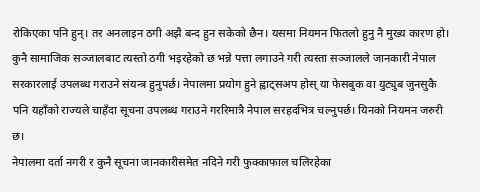रोकिएका पनि हुन्। तर अनलाइन ठगी अझै बन्द हुन सकेको छैन। यसमा नियमन फितलो हुनु नै मुख्य कारण हो। कुनै सामाजिक सञ्जालबाट त्यस्तो ठगी भइरहेको छ भन्ने पत्ता लगाउने गरी त्यस्ता सञ्जालले जानकारी नेपाल सरकारलाई उपलब्ध गराउने संयन्त्र हुनुपर्छ। नेपालमा प्रयोग हुने ह्वाट्सअप होस् या फेसबुक वा युट्युब जुनसुकै पनि यहाँको राज्यले चाहँदा सूचना उपलब्ध गराउने गररिमात्रै नेपाल सरहदभित्र चल्नुपर्छ। यिनको नियमन जरुरी छ।
नेपालमा दर्ता नगरी र कुनै सूचना जानकारीसमेत नदिने गरी फुक्काफाल चलिरहेका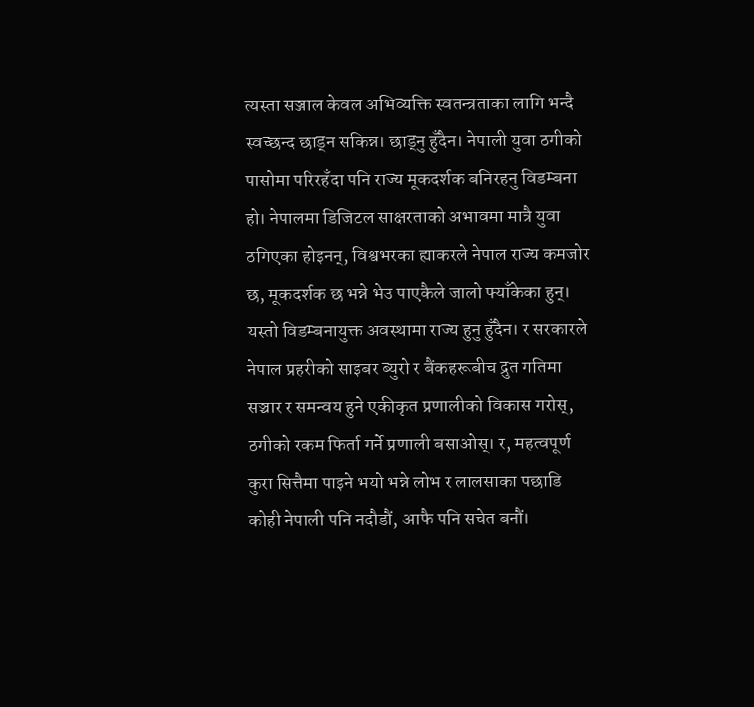त्यस्ता सञ्जाल केवल अभिव्यक्ति स्वतन्त्रताका लागि भन्दै स्वच्छन्द छाड्न सकिन्न। छाड्नु हुँदैन। नेपाली युवा ठगीको पासोमा परिरहँदा पनि राज्य मूकदर्शक बनिरहनु विडम्बना हो। नेपालमा डिजिटल साक्षरताको अभावमा मात्रै युवा ठगिएका होइनन्, विश्वभरका ह्याकरले नेपाल राज्य कमजोर छ, मूकदर्शक छ भन्ने भेउ पाएकैले जालो फ्याँकेका हुन्।
यस्तो विडम्बनायुक्त अवस्थामा राज्य हुनु हुँदैन। र सरकारले नेपाल प्रहरीको साइबर ब्युरो र बैंकहरूबीच द्रुत गतिमा सञ्चार र समन्वय हुने एकीकृत प्रणालीको विकास गरोस्, ठगीको रकम फिर्ता गर्ने प्रणाली बसाओस्। र, महत्वपूर्ण कुरा सित्तैमा पाइने भयो भन्ने लोभ र लालसाका पछाडि कोही नेपाली पनि नदौडौं, आफै पनि सचेत बनौं।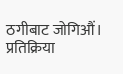ठगीबाट जोगिऔं।
प्रतिक्रिया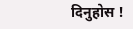दिनुहोस !